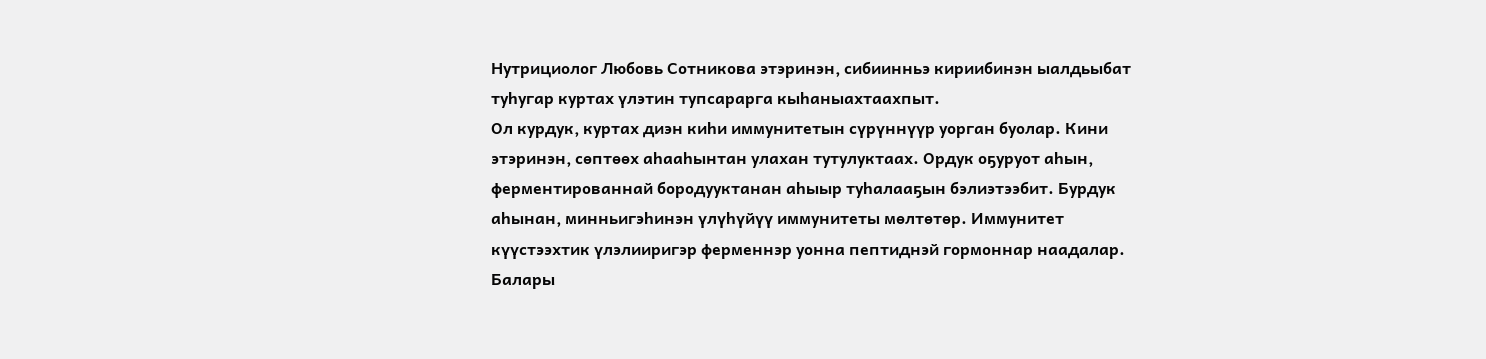Нутрициолог Любовь Сотникова этэринэн, сибиинньэ кириибинэн ыалдьыбат туһугар куртах үлэтин тупсарарга кыһаныахтаахпыт.
Ол курдук, куртах диэн киһи иммунитетын сүрүннүүр уорган буолар. Кини этэринэн, сөптөөх аһааһынтан улахан тутулуктаах. Ордук оҕуруот аһын, ферментированнай бородууктанан аһыыр туһалааҕын бэлиэтээбит. Бурдук аһынан, минньигэһинэн үлүһүйүү иммунитеты мөлтөтөр. Иммунитет күүстээхтик үлэлииригэр ферменнэр уонна пептиднэй гормоннар наадалар. Балары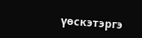үөскэтэргэ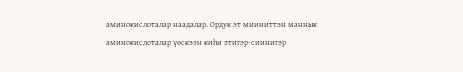аминокислоталар наадалар. Ордук эт мииниттэн маннык аминокислоталар үөскээн киһи этигэр-сиинигэр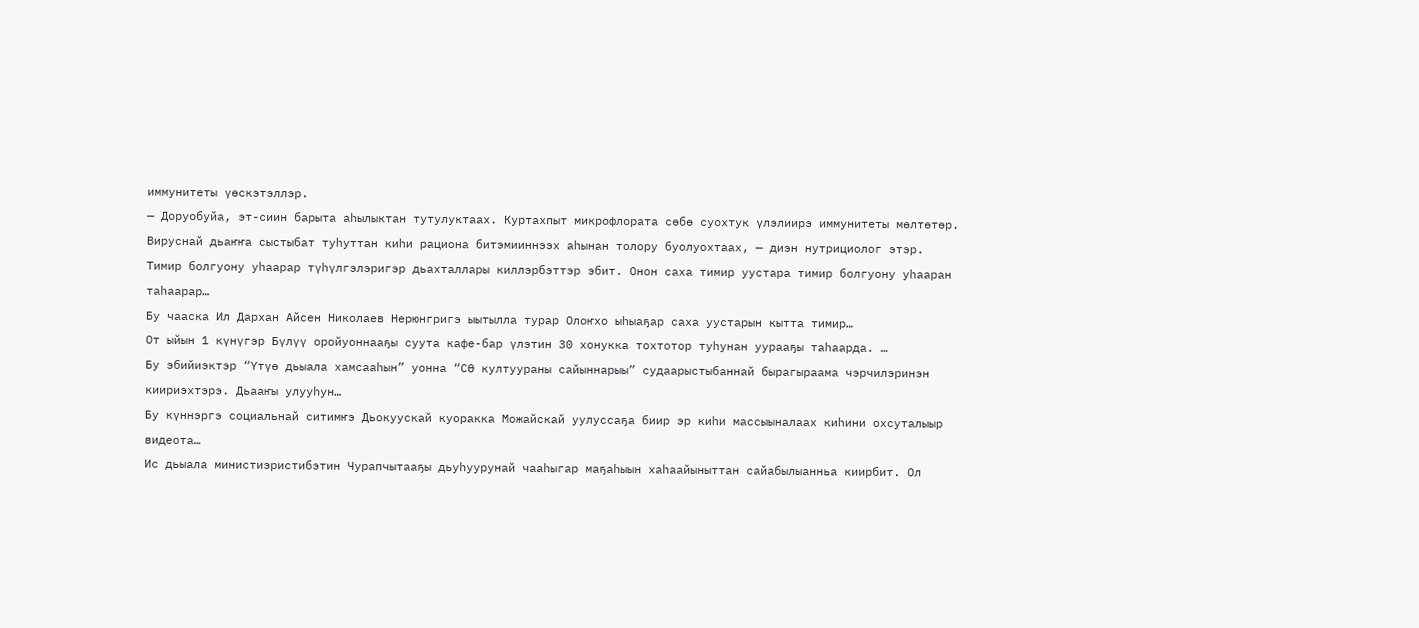иммунитеты үөскэтэллэр.
— Доруобуйа, эт-сиин барыта аһылыктан тутулуктаах. Куртахпыт микрофлората сөбө суохтук үлэлиирэ иммунитеты мөлтөтөр. Вируснай дьаҥҥа сыстыбат туһуттан киһи рациона битэмииннээх аһынан толору буолуохтаах, — диэн нутрициолог этэр.
Тимир болгуону уһаарар түһүлгэлэригэр дьахталлары киллэрбэттэр эбит. Онон саха тимир уустара тимир болгуону уһааран таһаарар…
Бу чааска Ил Дархан Айсен Николаев Нерюнгригэ ыытылла турар Олоҥхо ыһыаҕар саха уустарын кытта тимир…
От ыйын 1 күнүгэр Бүлүү оройуоннааҕы суута кафе-бар үлэтин 30 хонукка тохтотор туһунан уурааҕы таһаарда. …
Бу эбийиэктэр “Үтүө дьыала хамсааһын” уонна “СӨ култуураны сайыннарыы” судаарыстыбаннай бырагыраама чэрчилэринэн киириэхтэрэ. Дьааҥы улууһун…
Бу күннэргэ социальнай ситимҥэ Дьокуускай куоракка Можайскай уулуссаҕа биир эр киһи массыыналаах киһини охсуталыыр видеота…
Ис дьыала министиэристибэтин Чурапчытааҕы дьуһуурунай чааһыгар маҕаһыын хаһаайыныттан сайабылыанньа киирбит. Ол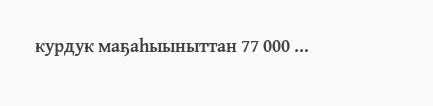курдук маҕаһыыныттан 77 000 …